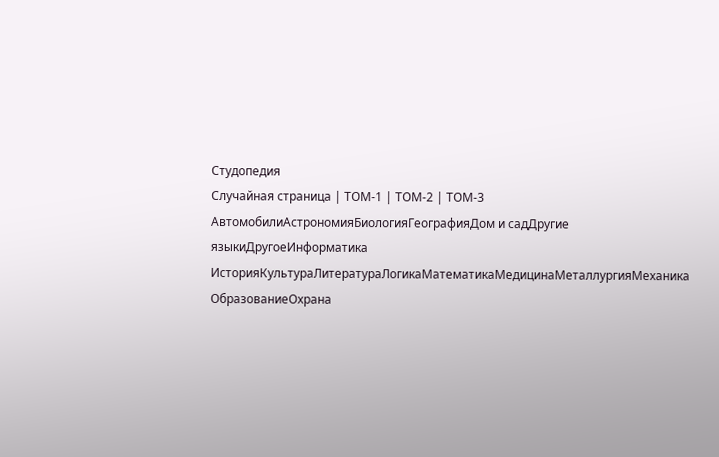Студопедия
Случайная страница | ТОМ-1 | ТОМ-2 | ТОМ-3
АвтомобилиАстрономияБиологияГеографияДом и садДругие языкиДругоеИнформатика
ИсторияКультураЛитератураЛогикаМатематикаМедицинаМеталлургияМеханика
ОбразованиеОхрана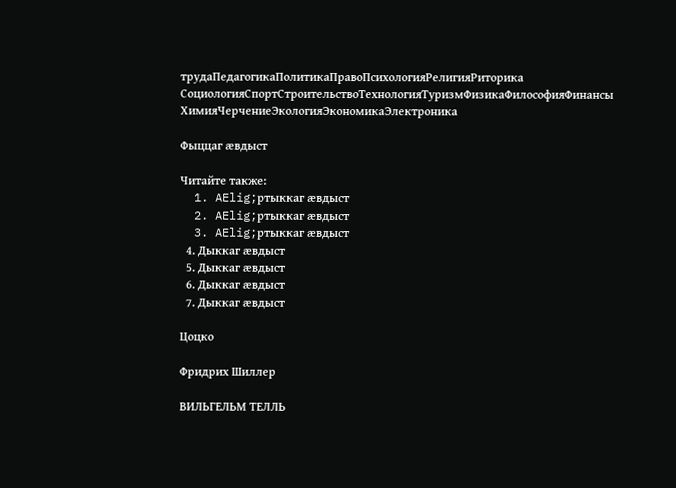трудаПедагогикаПолитикаПравоПсихологияРелигияРиторика
СоциологияСпортСтроительствоТехнологияТуризмФизикаФилософияФинансы
ХимияЧерчениеЭкологияЭкономикаЭлектроника

Фыццаг æвдыст

Читайте также:
  1. AElig;ртыккаг æвдыст
  2. AElig;ртыккаг æвдыст
  3. AElig;ртыккаг æвдыст
  4. Дыккаг æвдыст
  5. Дыккаг æвдыст
  6. Дыккаг æвдыст
  7. Дыккаг æвдыст

Цоцко

Фридрих Шиллер

ВИЛЬГЕЛЬМ ТЕЛЛЬ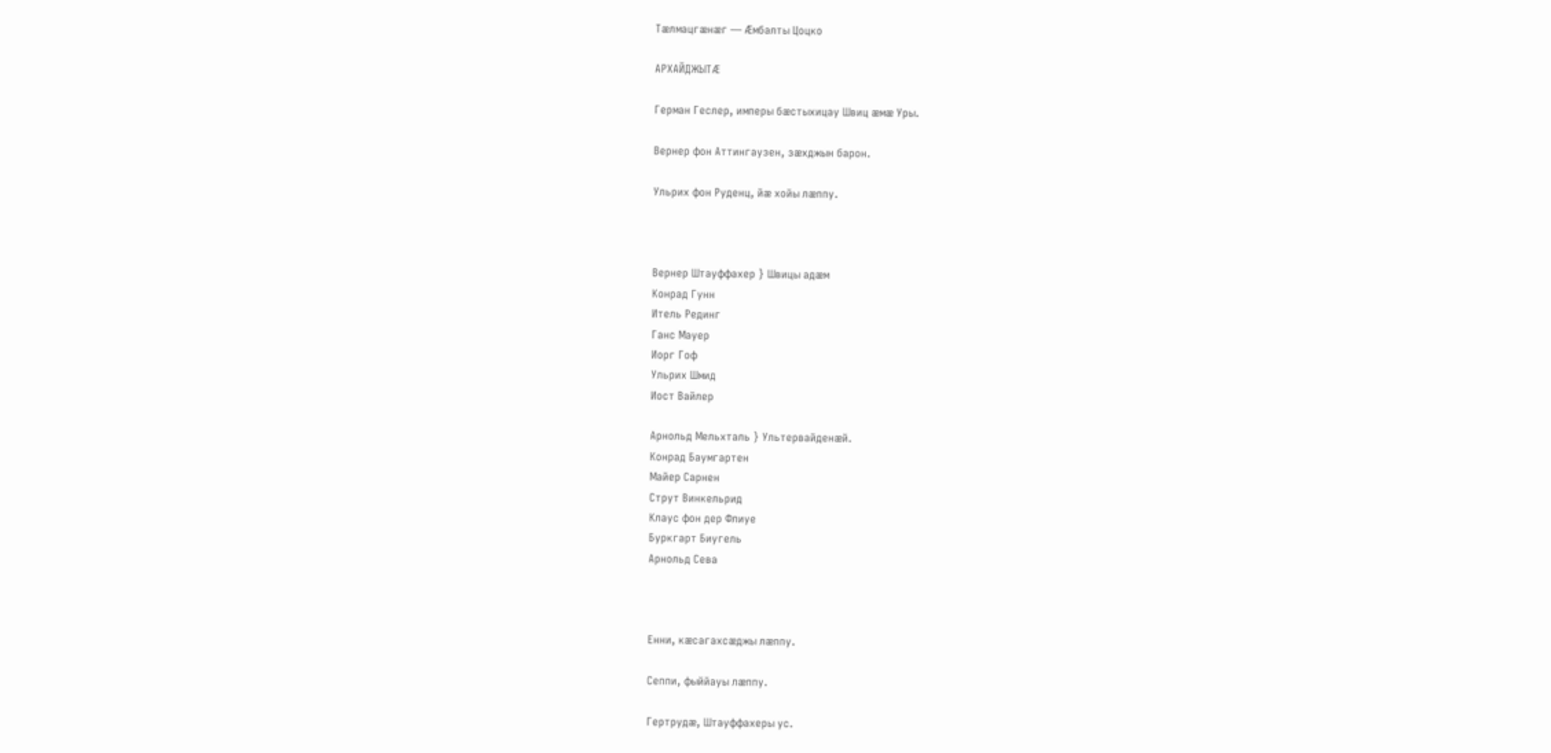Тæлмацгæнæг — Æмбалты Цоцко

АРХАЙДЖЫТÆ

Герман Геслер, имперы бæстыхицау Швиц æмæ Уры.

Вернер фон Аттингаузен, зæхджын барон.

Ульрих фон Руденц, йæ хойы лæппу.



Вернер Штауффахер } Швицы адæм
Конрад Гунн
Итель Рединг
Ганс Мауер
Иорг Гоф
Ульрих Шмид
Иост Вайлер

Арнольд Мельхталь } Ультервайденæй.
Конрад Баумгартен
Майер Сарнен
Струт Винкельрид
Клаус фон дер Флиуе
Буркгарт Биугель
Арнольд Сева



Енни, кæсагахсæджы лæппу.

Сеппи, фыййауы лæппу.

Гертрудæ, Штауффахеры ус.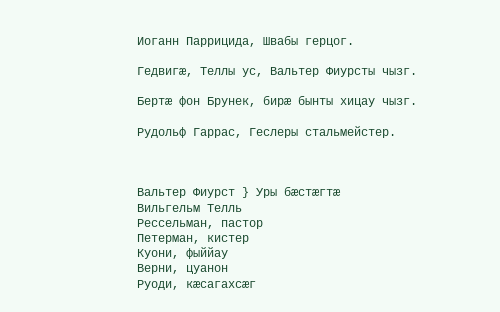Иоганн Паррицида, Швабы герцог.

Гедвигæ, Теллы ус, Вальтер Фиурсты чызг.

Бертæ фон Брунек, бирæ бынты хицау чызг.

Рудольф Гаррас, Геслеры стальмейстер.



Вальтер Фиурст } Уры бæстæгтæ
Вильгельм Телль
Рессельман, пастор
Петерман, кистер
Куони, фыййау
Верни, цуанон
Руоди, кæсагахсæг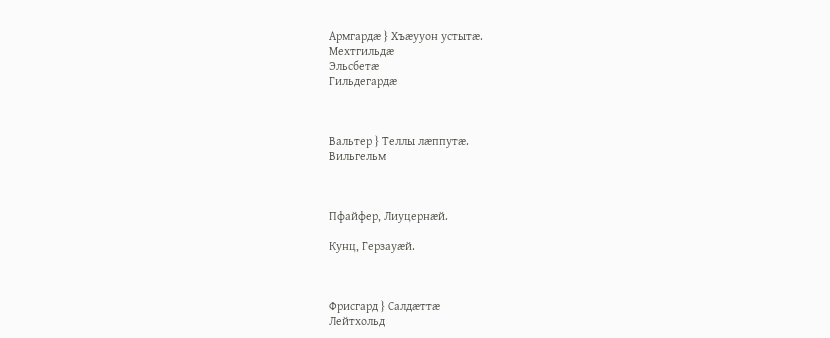Армгардæ } Хъæууон устытæ.
Мехтгильдæ
Эльсбетæ
Гильдегардæ



Вальтер } Теллы лæппутæ.
Вильгельм



Пфайфер, Лиуцернæй.

Кунц, Герзауæй.



Фрисгард } Салдæттæ
Лейтхольд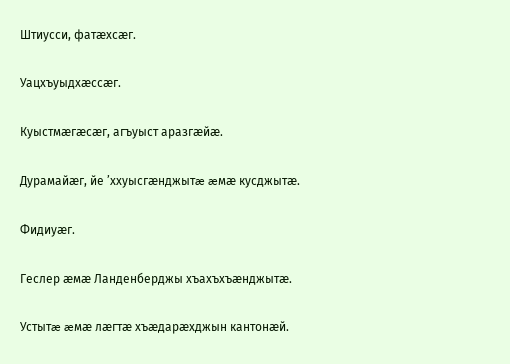Штиусси, фатæхсæг.

Уацхъуыдхæссæг.

Куыстмæгæсæг, агъуыст аразгæйæ.

Дурамайæг, йе ’ххуысгæнджытæ æмæ кусджытæ.

Фидиуæг.

Геслер æмæ Ланденберджы хъахъхъæнджытæ.

Устытæ æмæ лæгтæ хъæдарæхджын кантонæй.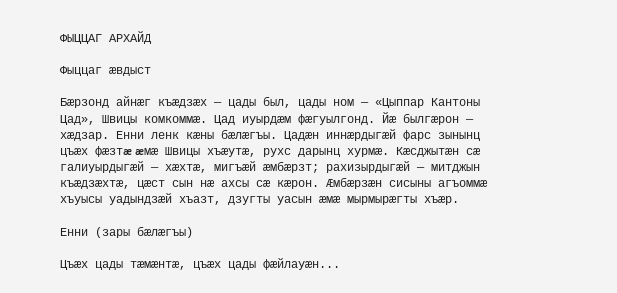ФЫЦЦАГ АРХАЙД

Фыццаг æвдыст

Бæрзонд айнæг къæдзæх — цады был, цады ном — «Цыппар Кантоны Цад», Швицы комкоммæ. Цад иуырдæм фæгуылгонд. Йæ былгæрон — хæдзар. Енни ленк кæны бæлæгъы. Цадæн иннæрдыгæй фарс зынынц цъæх фæзтæ æмæ Швицы хъæутæ, рухс дарынц хурмæ. Кæсджытæн сæ галиуырдыгæй — хæхтæ, мигъæй æмбæрзт; рахизырдыгæй — митджын къæдзæхтæ, цæст сын нæ ахсы сæ кæрон. Æмбæрзæн сисыны агъоммæ хъуысы уадындзæй хъазт, дзугты уасын æмæ мырмырæгты хъæр.

Енни (зары бæлæгъы)

Цъæх цады тæмæнтæ, цъæх цады фæйлауæн...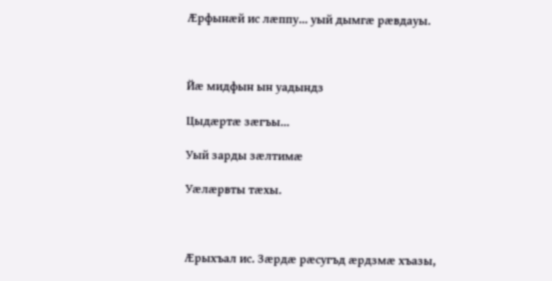Æрфынæй ис лæппу... уый дымгæ рæвдауы.



Йæ мидфын ын уадындз

Цыдæртæ зæгъы...

Уый зарды зæлтимæ

Уæлæрвты тæхы.



Æрыхъал ис. Зæрдæ рæсугъд æрдзмæ хъазы,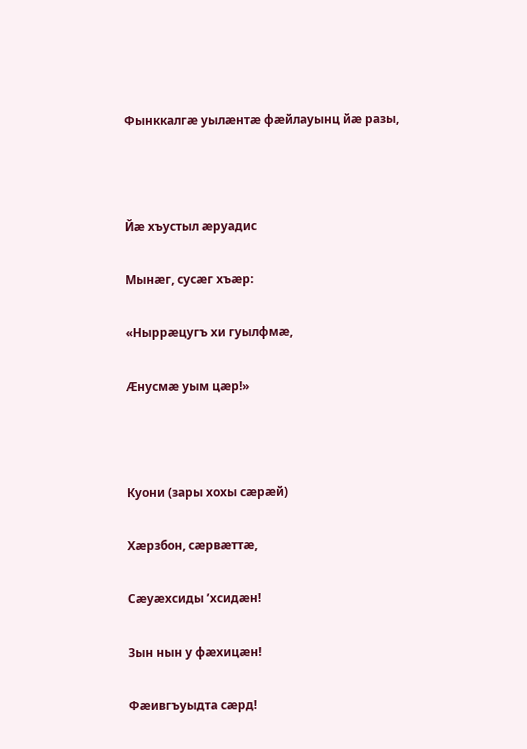Фынккалгæ уылæнтæ фæйлауынц йæ разы,



Йæ хъустыл æруадис

Мынæг, сусæг хъæр:

«Ныррæцугъ хи гуылфмæ,

Æнусмæ уым цæр!»



Куони (зары хохы сæрæй)

Хæрзбон, сæрвæттæ,

Сæуæхсиды ’хсидæн!

Зын нын у фæхицæн!

Фæивгъуыдта сæрд!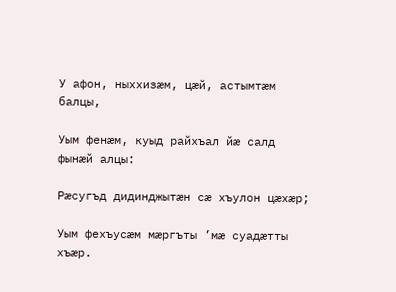У афон, ныххизæм, цæй, астымтæм балцы,

Уым фенæм, куыд райхъал йæ салд фынæй алцы:

Рæсугъд дидинджытæн сæ хъулон цæхæр;

Уым фехъусæм мæргъты ’мæ суадæтты хъæр.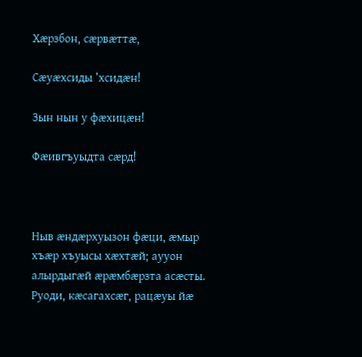Хæрзбон, сæрвæттæ,

Сæуæхсиды ’хсидæн!

Зын нын у фæхицæн!

Фæивгъуыдта сæрд!



Ныв æндæрхуызон фæци, æмыр хъæр хъуысы хæхтæй; аууон алырдыгæй æрæмбæрзта асæсты. Руоди, кæсагахсæг, рацæуы йæ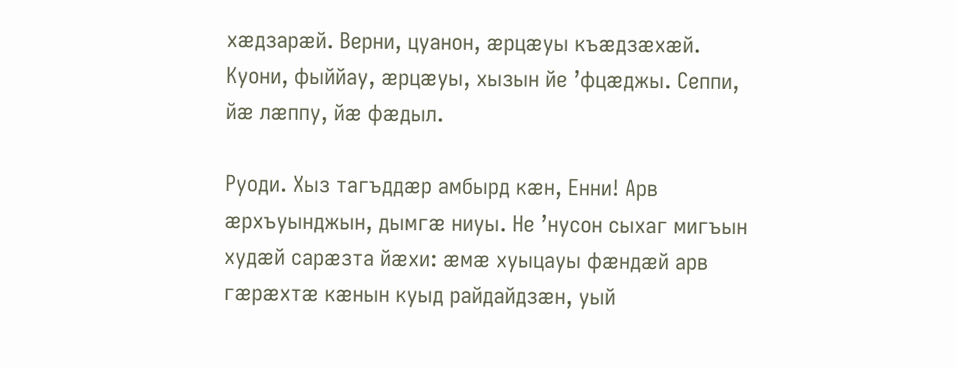хæдзарæй. Верни, цуанон, æрцæуы къæдзæхæй. Куони, фыййау, æрцæуы, хызын йе ’фцæджы. Сеппи, йæ лæппу, йæ фæдыл.

Руоди. Хыз тагъддæр амбырд кæн, Енни! Арв æрхъуынджын, дымгæ ниуы. Не ’нусон сыхаг мигъын худæй сарæзта йæхи: æмæ хуыцауы фæндæй арв гæрæхтæ кæнын куыд райдайдзæн, уый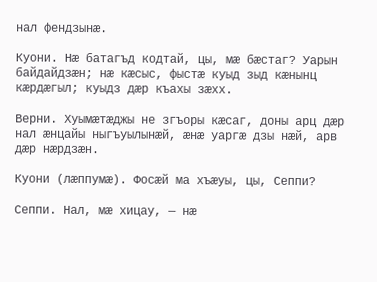нал фендзынæ.

Куони. Нæ батагъд кодтай, цы, мæ бæстаг? Уарын байдайдзæн; нæ кæсыс, фыстæ куыд зыд кæнынц кæрдæгыл; куыдз дæр къахы зæхх.

Верни. Хуымæтæджы не згъоры кæсаг, доны арц дæр нал æнцайы ныгъуылынæй, æнæ уаргæ дзы нæй, арв дæр нæрдзæн.

Куони (лæппумæ). Фосæй ма хъæуы, цы, Сеппи?

Сеппи. Нал, мæ хицау, — нæ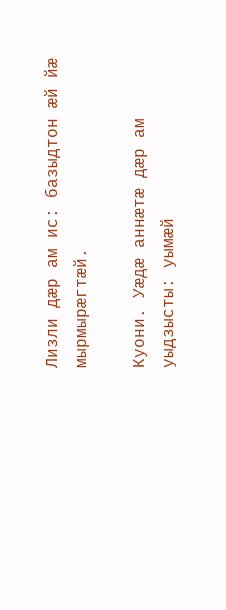Лизли дæр ам ис: базыдтон æй йæ мырмырæгтæй.

Куони. Уæдæ аннæтæ дæр ам уыдзысты: уымæй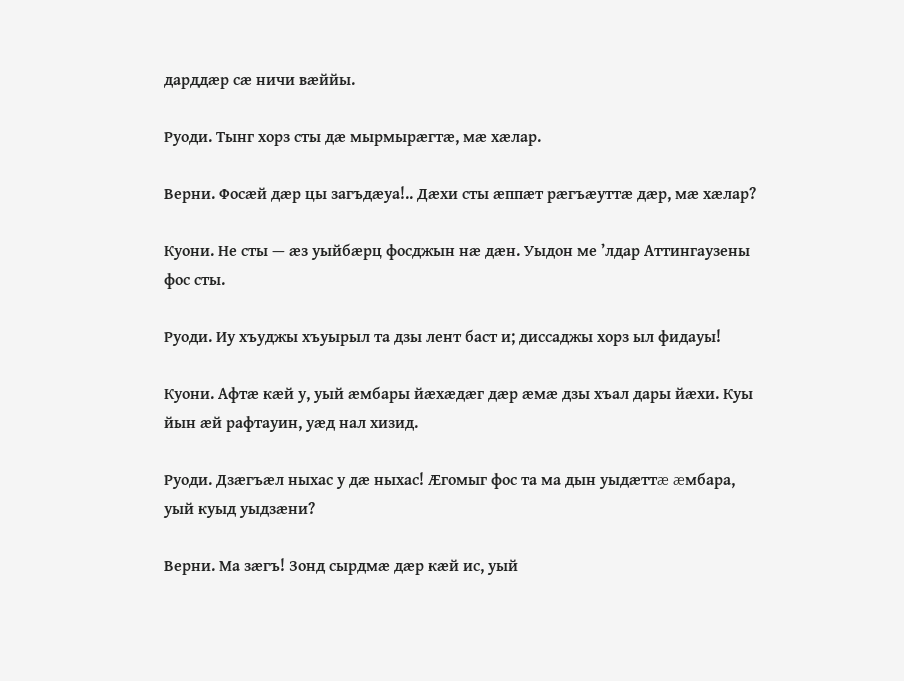дарддæр сæ ничи вæййы.

Руоди. Тынг хорз сты дæ мырмырæгтæ, мæ хæлар.

Верни. Фосæй дæр цы загъдæуа!.. Дæхи сты æппæт рæгъæуттæ дæр, мæ хæлар?

Куони. Не сты — æз уыйбæрц фосджын нæ дæн. Уыдон ме ’лдар Аттингаузены фос сты.

Руоди. Иу хъуджы хъуырыл та дзы лент баст и; диссаджы хорз ыл фидауы!

Куони. Афтæ кæй у, уый æмбары йæхæдæг дæр æмæ дзы хъал дары йæхи. Куы йын æй рафтауин, уæд нал хизид.

Руоди. Дзæгъæл ныхас у дæ ныхас! Æгомыг фос та ма дын уыдæттæ æмбара, уый куыд уыдзæни?

Верни. Ма зæгъ! Зонд сырдмæ дæр кæй ис, уый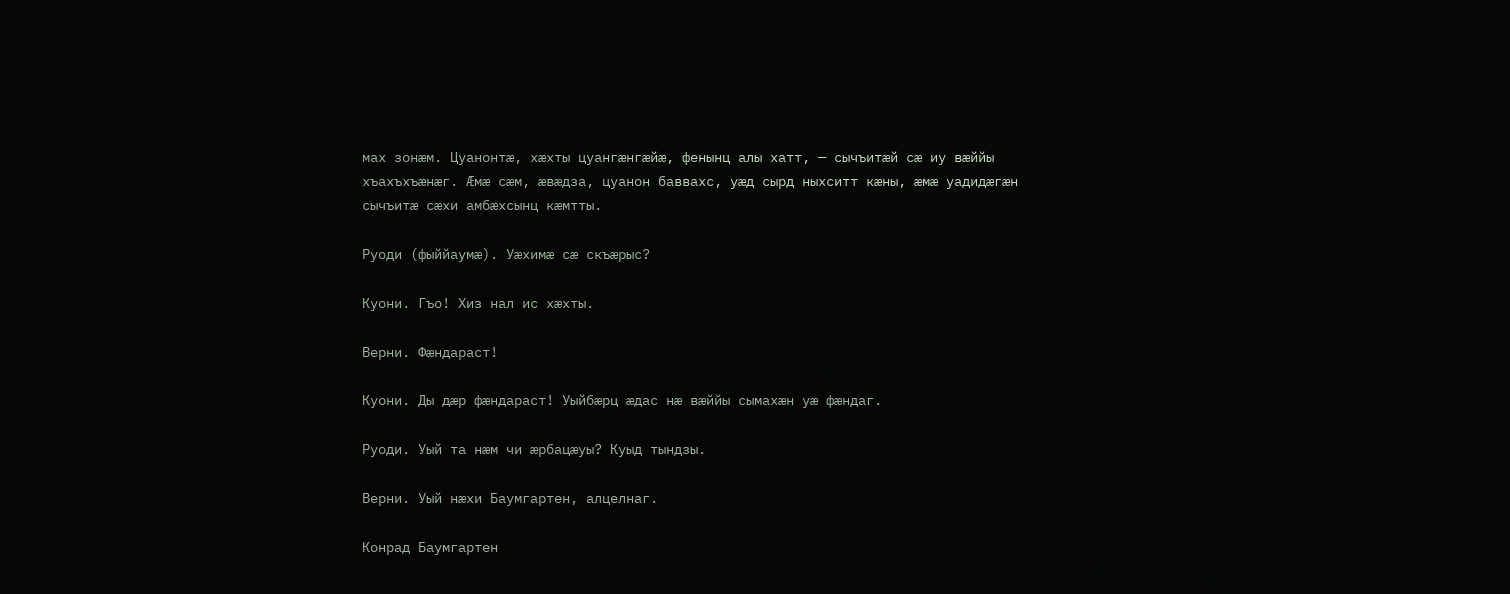мах зонæм. Цуанонтæ, хæхты цуангæнгæйæ, фенынц алы хатт, — сычъитæй сæ иу вæййы хъахъхъæнæг. Æмæ сæм, æвæдза, цуанон баввахс, уæд сырд ныхситт кæны, æмæ уадидæгæн сычъитæ сæхи амбæхсынц кæмтты.

Руоди (фыййаумæ). Уæхимæ сæ скъæрыс?

Куони. Гъо! Хиз нал ис хæхты.

Верни. Фæндараст!

Куони. Ды дæр фæндараст! Уыйбæрц æдас нæ вæййы сымахæн уæ фæндаг.

Руоди. Уый та нæм чи æрбацæуы? Куыд тындзы.

Верни. Уый нæхи Баумгартен, алцелнаг.

Конрад Баумгартен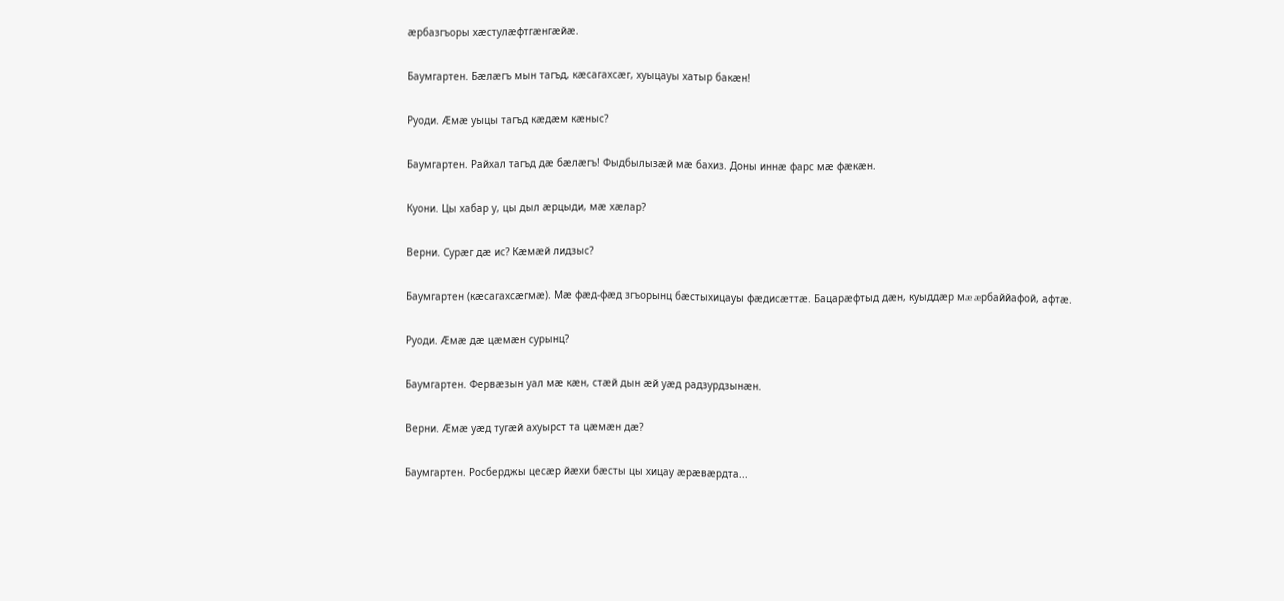æрбазгъоры хæстулæфтгæнгæйæ.

Баумгартен. Бæлæгъ мын тагъд, кæсагахсæг, хуыцауы хатыр бакæн!

Руоди. Æмæ уыцы тагъд кæдæм кæныс?

Баумгартен. Райхал тагъд дæ бæлæгъ! Фыдбылызæй мæ бахиз. Доны иннæ фарс мæ фæкæн.

Куони. Цы хабар у, цы дыл æрцыди, мæ хæлар?

Верни. Сурæг дæ ис? Кæмæй лидзыс?

Баумгартен (кæсагахсæгмæ). Мæ фæд-фæд згъорынц бæстыхицауы фæдисæттæ. Бацарæфтыд дæн, куыддæр мæ æрбаййафой, афтæ.

Руоди. Æмæ дæ цæмæн сурынц?

Баумгартен. Фервæзын уал мæ кæн, стæй дын æй уæд радзурдзынæн.

Верни. Æмæ уæд тугæй ахуырст та цæмæн дæ?

Баумгартен. Росберджы цесæр йæхи бæсты цы хицау æрæвæрдта...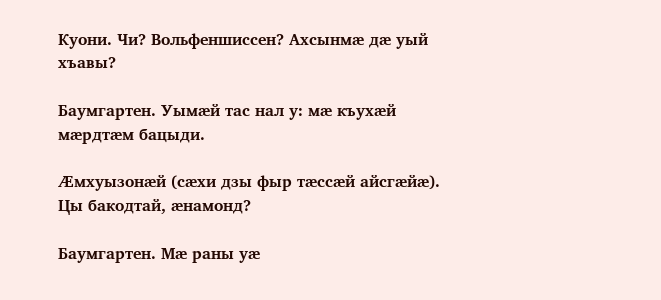Куони. Чи? Вольфеншиссен? Ахсынмæ дæ уый хъавы?

Баумгартен. Уымæй тас нал у: мæ къухæй мæрдтæм бацыди.

Æмхуызонæй (сæхи дзы фыр тæссæй айсгæйæ). Цы бакодтай, æнамонд?

Баумгартен. Мæ раны уæ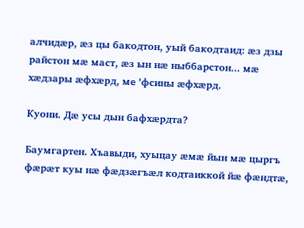алчидæр, æз цы бакодтон, уый бакодтаид: æз дзы райстон мæ маст, æз ын нæ ныббарстон... мæ хæдзары æфхæрд, ме ’фсины æфхæрд.

Куони. Дæ усы дын бафхæрдта?

Баумгартен. Хъавыди, хуыцау æмæ йын мæ цыргъ фæрæт куы нæ фæдзæгъæл кодтаиккой йæ фæндтæ,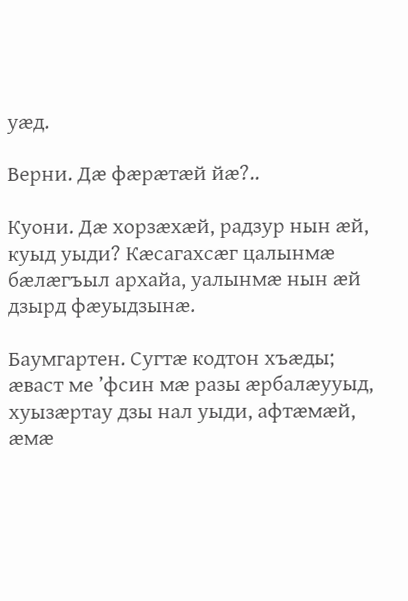уæд.

Верни. Дæ фæрæтæй йæ?..

Куони. Дæ хорзæхæй, радзур нын æй, куыд уыди? Кæсагахсæг цалынмæ бæлæгъыл архайа, уалынмæ нын æй дзырд фæуыдзынæ.

Баумгартен. Сугтæ кодтон хъæды; æваст ме ’фсин мæ разы æрбалæууыд, хуызæртау дзы нал уыди, афтæмæй, æмæ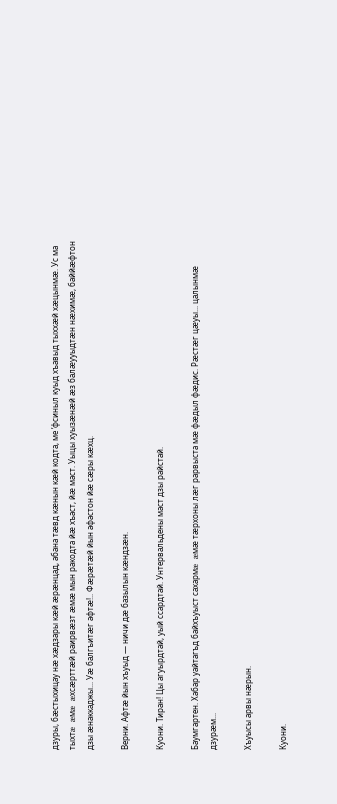дзуры, бæстыхицау нæ хæдзары кæй æрæнцад, абана тæвд кæнын кæй кодта, ме ’фсиныл куыд хъавыд тыххæй хæцынмæ. Ус ма тыхтæ æмæ æхсæрттæй раирвæзт æмæ мын ракодта йæ хъаст, йæ маст. Уыцы хуызæнæй æз балæууыдтæн нæхимæ, баййæфтон дзы æнаккаджы... Уæ балгъитæг афтæ!.. Фæрæтæй йын афастон йæ сæры кæхц.

Верни. Афтæ йын хъуыд — ничи дæ базылын кæндзæн.

Куони. Тиран! Цы агуырдтай, уый ссардтай. Унтервальдены маст дзы райстай.

Баумгартен. Хабар уайтагъд байхъуыст сахармæ æмæ тæрхоны лæг рарвыста мæ фæдыл фæдис. Рæстæг цæуы... цалынмæ дзурæм...

Хъуысы арвы нæрын.

Куони.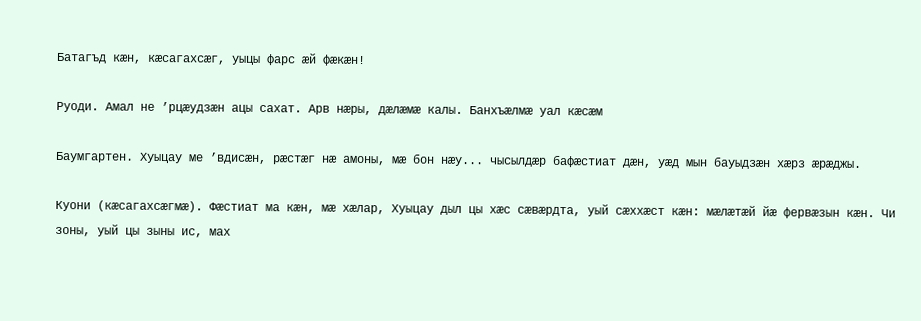Батагъд кæн, кæсагахсæг, уыцы фарс æй фæкæн!

Руоди. Амал не ’рцæудзæн ацы сахат. Арв нæры, дæлæмæ калы. Банхъæлмæ уал кæсæм

Баумгартен. Хуыцау ме ’вдисæн, рæстæг нæ амоны, мæ бон нæу... чысылдæр бафæстиат дæн, уæд мын бауыдзæн хæрз æрæджы.

Куони (кæсагахсæгмæ). Фæстиат ма кæн, мæ хæлар, Хуыцау дыл цы хæс сæвæрдта, уый сæххæст кæн: мæлæтæй йæ фервæзын кæн. Чи зоны, уый цы зыны ис, мах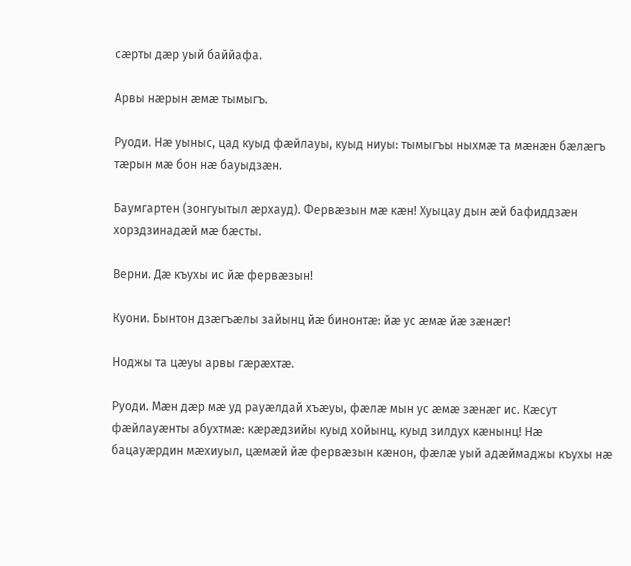сæрты дæр уый баййафа.

Арвы нæрын æмæ тымыгъ.

Руоди. Нæ уыныс, цад куыд фæйлауы, куыд ниуы: тымыгъы ныхмæ та мæнæн бæлæгъ тæрын мæ бон нæ бауыдзæн.

Баумгартен (зонгуытыл æрхауд). Фервæзын мæ кæн! Хуыцау дын æй бафиддзæн хорздзинадæй мæ бæсты.

Верни. Дæ къухы ис йæ фервæзын!

Куони. Бынтон дзæгъæлы зайынц йæ бинонтæ: йæ ус æмæ йæ зæнæг!

Ноджы та цæуы арвы гæрæхтæ.

Руоди. Мæн дæр мæ уд рауæлдай хъæуы, фæлæ мын ус æмæ зæнæг ис. Кæсут фæйлауæнты абухтмæ: кæрæдзийы куыд хойынц, куыд зилдух кæнынц! Нæ бацауæрдин мæхиуыл, цæмæй йæ фервæзын кæнон, фæлæ уый адæймаджы къухы нæ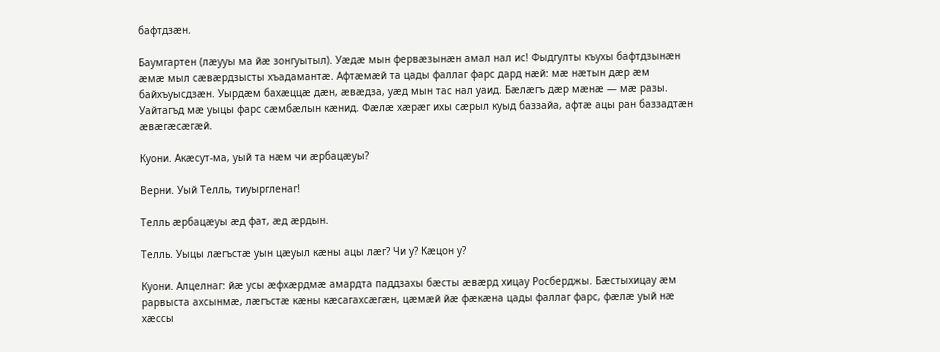бафтдзæн.

Баумгартен (лæууы ма йæ зонгуытыл). Уæдæ мын фервæзынæн амал нал ис! Фыдгулты къухы бафтдзынæн æмæ мыл сæвæрдзысты хъадамантæ. Афтæмæй та цады фаллаг фарс дард нæй: мæ нæтын дæр æм байхъуысдзæн. Уырдæм бахæццæ дæн, æвæдза, уæд мын тас нал уаид. Бæлæгъ дæр мæнæ — мæ разы. Уайтагъд мæ уыцы фарс сæмбæлын кæнид. Фæлæ хæрæг ихы сæрыл куыд баззайа, афтæ ацы ран баззадтæн æвæгæсæгæй.

Куони. Акæсут-ма, уый та нæм чи æрбацæуы?

Верни. Уый Телль, тиуыргленаг!

Телль æрбацæуы æд фат, æд æрдын.

Телль. Уыцы лæгъстæ уын цæуыл кæны ацы лæг? Чи у? Кæцон у?

Куони. Алцелнаг: йæ усы æфхæрдмæ амардта паддзахы бæсты æвæрд хицау Росберджы. Бæстыхицау æм рарвыста ахсынмæ, лæгъстæ кæны кæсагахсæгæн, цæмæй йæ фæкæна цады фаллаг фарс, фæлæ уый нæ хæссы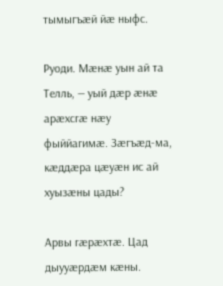тымыгъæй йæ ныфс.

Руоди. Мæнæ уын ай та Телль, — уый дæр æнæ арæхсгæ нæу фыййагимæ. Зæгъæд-ма, кæддæра цæуæн ис ай хуызæны цады?

Арвы гæрæхтæ. Цад дыууæрдæм кæны.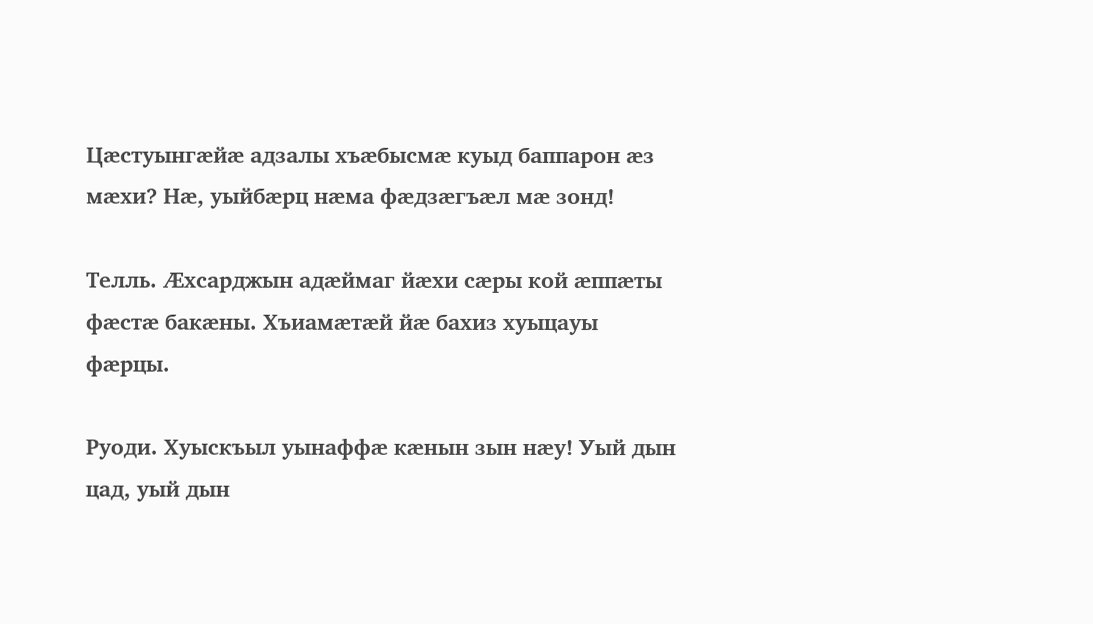Цæстуынгæйæ адзалы хъæбысмæ куыд баппарон æз мæхи? Нæ, уыйбæрц нæма фæдзæгъæл мæ зонд!

Телль. Æхсарджын адæймаг йæхи сæры кой æппæты фæстæ бакæны. Хъиамæтæй йæ бахиз хуыцауы фæрцы.

Руоди. Хуыскъыл уынаффæ кæнын зын нæу! Уый дын цад, уый дын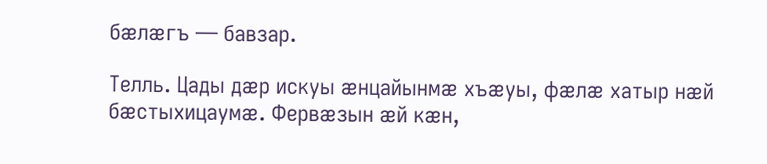бæлæгъ — бавзар.

Телль. Цады дæр искуы æнцайынмæ хъæуы, фæлæ хатыр нæй бæстыхицаумæ. Фервæзын æй кæн,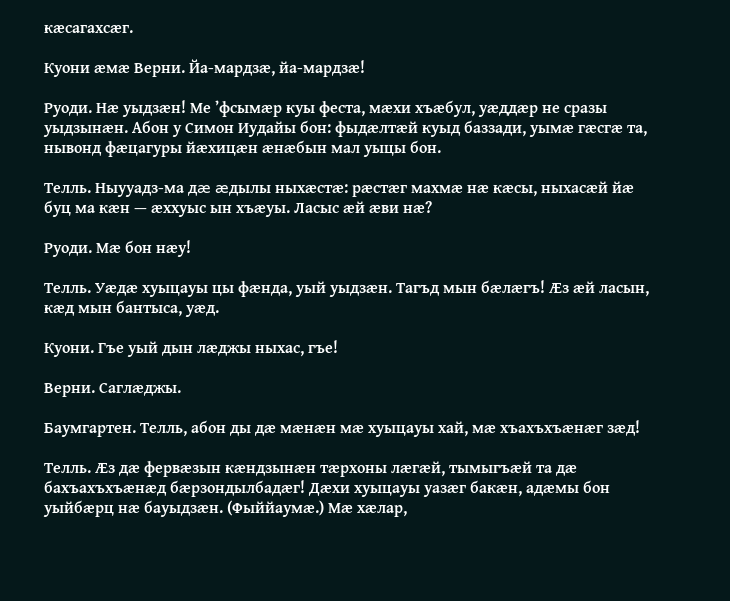кæсагахсæг.

Куони æмæ Верни. Йа-мардзæ, йа-мардзæ!

Руоди. Нæ уыдзæн! Ме ’фсымæр куы феста, мæхи хъæбул, уæддæр не сразы уыдзынæн. Абон у Симон Иудайы бон: фыдæлтæй куыд баззади, уымæ гæсгæ та, нывонд фæцагуры йæхицæн æнæбын мал уыцы бон.

Телль. Ныууадз-ма дæ æдылы ныхæстæ: рæстæг махмæ нæ кæсы, ныхасæй йæ буц ма кæн — æххуыс ын хъæуы. Ласыс æй æви нæ?

Руоди. Мæ бон нæу!

Телль. Уæдæ хуыцауы цы фæнда, уый уыдзæн. Тагъд мын бæлæгъ! Æз æй ласын, кæд мын бантыса, уæд.

Куони. Гъе уый дын лæджы ныхас, гъе!

Верни. Саглæджы.

Баумгартен. Телль, абон ды дæ мæнæн мæ хуыцауы хай, мæ хъахъхъæнæг зæд!

Телль. Æз дæ фервæзын кæндзынæн тæрхоны лæгæй, тымыгъæй та дæ бахъахъхъæнæд бæрзондылбадæг! Дæхи хуыцауы уазæг бакæн, адæмы бон уыйбæрц нæ бауыдзæн. (Фыййаумæ.) Мæ хæлар,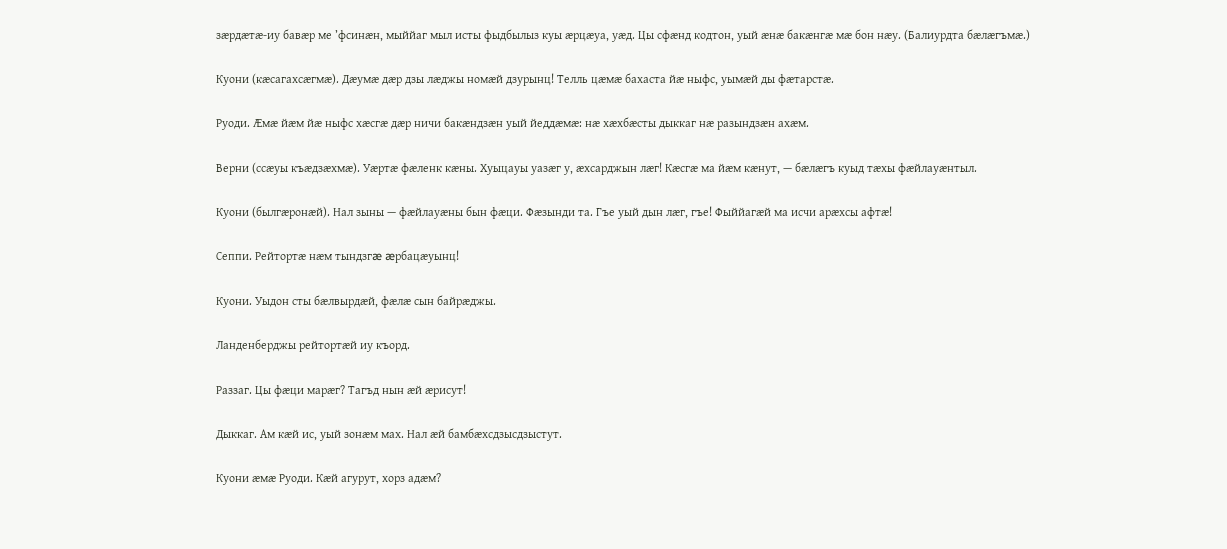зæрдæтæ-иу бавæр ме ’фсинæн, мыййаг мыл исты фыдбылыз куы æрцæуа, уæд. Цы сфæнд кодтон, уый æнæ бакæнгæ мæ бон нæу. (Балиурдта бæлæгъмæ.)

Куони (кæсагахсæгмæ). Дæумæ дæр дзы лæджы номæй дзурынц! Телль цæмæ бахаста йæ ныфс, уымæй ды фæтарстæ.

Руоди. Æмæ йæм йæ ныфс хæсгæ дæр ничи бакæндзæн уый йеддæмæ: нæ хæхбæсты дыккаг нæ разындзæн ахæм.

Верни (ссæуы къæдзæхмæ). Уæртæ фæленк кæны. Хуыцауы уазæг у, æхсарджын лæг! Кæсгæ ма йæм кæнут, — бæлæгъ куыд тæхы фæйлауæнтыл.

Куони (былгæронæй). Нал зыны — фæйлауæны бын фæци. Фæзынди та. Гъе уый дын лæг, гъе! Фыййагæй ма исчи арæхсы афтæ!

Сеппи. Рейтортæ нæм тындзгæ æрбацæуынц!

Куони. Уыдон сты бæлвырдæй, фæлæ сын байрæджы.

Ланденберджы рейтортæй иу къорд.

Раззаг. Цы фæци марæг? Тагъд нын æй æрисут!

Дыккаг. Ам кæй ис, уый зонæм мах. Нал æй бамбæхсдзысдзыстут.

Куони æмæ Руоди. Кæй агурут, хорз адæм?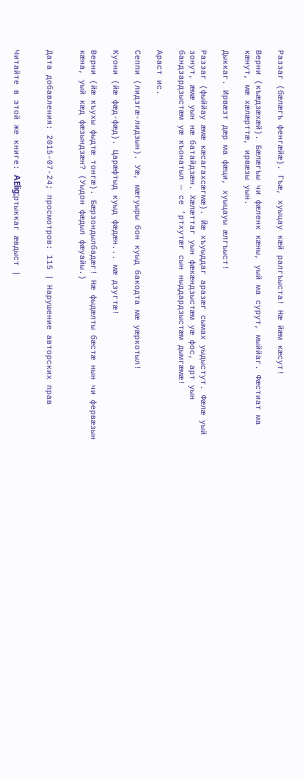Раззаг (бæлæгъ фенгæйæ). Гъæ, хуыцау кæй ралгъыста! Нæ йæм кæсут!

Верни (къæдзæхæй). Бæлæгъы чи фæленк кæны, уый ма сурут, мыййаг. Фæстиат ма кæнут, мæ хæлæрттæ, ирвæзы уын.

Дыккаг. Ирвæзт дæр ма фæци, хуыцауы æлгъыст!

Раззаг (фыййау æмæ кæсагахсæгмæ). Йæ хъуыддаг аразæг сымах уыдыстут. Фæлæ уый зонут, æмæ уын нæ батайдзæн. Хæлæттаг уын фæкæндзыстæм уæ фос, арт уын бандзардзыстæм уæ къонатыл — се ’ртхутæг сын ныддардзыстæм дымгæмæ!

Араст ис.

Сеппи (лидзгæ-лидзын). Уæ, мæгуыры бон куыд бакодта мæ уæркотыл!

Куони (йæ фæд-фæд). Царæфтыд куыд фæдæн... мæ дзугтæ!

Верни (йæ къухы фыдтæ тонгæ). Бæрзондылбадæг! Нæ фыдæлты бæстæ нын чи фервæзын кæна, уый кæд фæзындзæн? (Уыдон фæдыл фæуайы.)


Дата добавления: 2015-07-24; просмотров: 115 | Нарушение авторских прав


Читайте в этой же книге: AElig;ртыккаг æвдыст |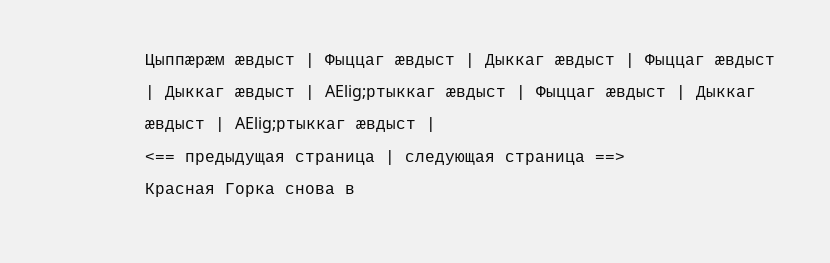Цыппæрæм æвдыст | Фыццаг æвдыст | Дыккаг æвдыст | Фыццаг æвдыст | Дыккаг æвдыст | AElig;ртыккаг æвдыст | Фыццаг æвдыст | Дыккаг æвдыст | AElig;ртыккаг æвдыст |
<== предыдущая страница | следующая страница ==>
Красная Горка снова в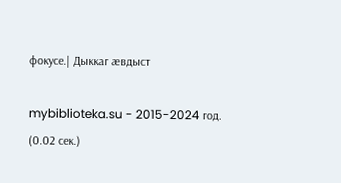фокусе.| Дыккаг æвдыст

mybiblioteka.su - 2015-2024 год. (0.02 сек.)